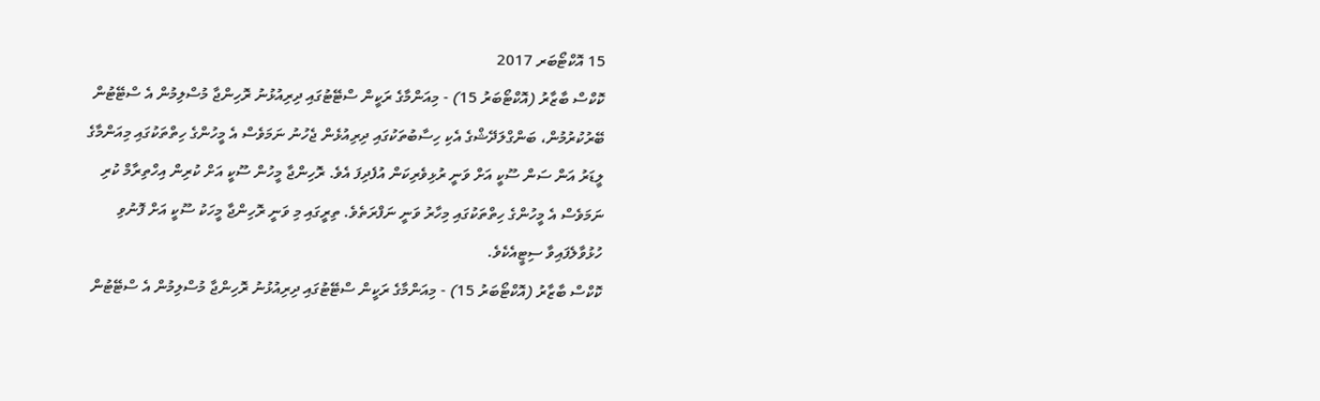15 އޮކްޓޯބަރ 2017
ކޮކްސް ބާޒާރު (އޮކްޓޯބަރު 15) - މިއަންމާގެ ރަކީން ސްޓޭޓުގައި ދިރިއުޅުނު ރޮހިންޖާ މުސްލިމުން އެ ސްޓޭޓުން ބޭރުކުރުމުން، ބަންގްލަދޭޝްގެ އެކި ހިސާބުތަކުގައި ދިރިއުޅެން ޖެހުނު ނަމަވެސް އެ މީހުންގެ ހިތްތަކުގައި މިއަންމާގެ ލީޑަރު އަން ސަން ސޫކީ އަށް ވަނީ ރުޅިވެރިކަން އުފެދިފަ އެވެ. ރޮހިންޖާ މީހުން ސޫކީ އަށް ކުރިން އިހްތިރާމް ކުރި ނަމަވެސް އެ މީހުންގެ ހިތްތަކުގައި މިހާރު ވަނީ ނަފްރަތެވެ. ތިރީގައި މި ވަނީ ރޮހިންޖާ މީހަކު ސޫކީ އަށް ފޮނުވި ހުޅުވާލެފައިވާ ސިޓީއެކެވެ.
ކޮކްސް ބާޒާރު (އޮކްޓޯބަރު 15) - މިއަންމާގެ ރަކީން ސްޓޭޓުގައި ދިރިއުޅުނު ރޮހިންޖާ މުސްލިމުން އެ ސްޓޭޓުން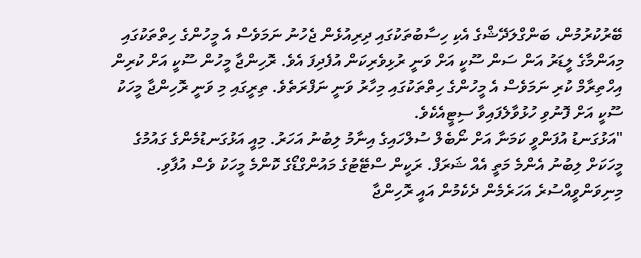ބޭރުކުރުމުން، ބަންގްލަދޭޝްގެ އެކި ހިސާބުތަކުގައި ދިރިއުޅެން ޖެހުނު ނަމަވެސް އެ މީހުންގެ ހިތްތަކުގައި މިއަންމާގެ ލީޑަރު އަން ސަން ސޫކީ އަށް ވަނީ ރުޅިވެރިކަން އުފެދިފަ އެވެ. ރޮހިންޖާ މީހުން ސޫކީ އަށް ކުރިން އިހްތިރާމް ކުރި ނަމަވެސް އެ މީހުންގެ ހިތްތަކުގައި މިހާރު ވަނީ ނަފްރަތެވެ. ތިރީގައި މި ވަނީ ރޮހިންޖާ މީހަކު ސޫކީ އަށް ފޮނުވި ހުޅުވާލެފައިވާ ސިޓީއެކެވެ.
"އަޅުގަނޑު އުފަންވީ ކަމަނާ އަށް ނޯބެލް ސުލްހައިގެ އިނާމު ލިބުނު އަހަރު. މިއީ އަޅުގަނޑުމެންގެ ގައުމުގެ މީހަކަށް ލިބުނު އެންމެ މަތީ އެއް ޝަރަފް. ރަކީން ސްޓޭޓުގެ މައުންގްޑޯގެ ކޮންމެ މީހަކު ވެސް އުފާވި. މިނިވަންވީއްސުރެ އަހަރެމެން ދެކެމުން އައީ ރޮހިންޖާ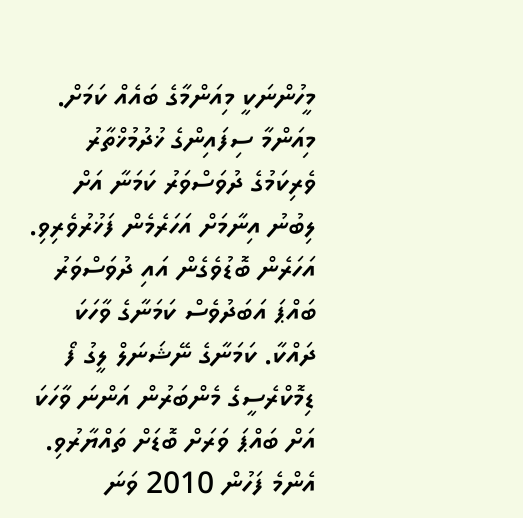މީހުންނަކީ މިއަންމާގެ ބައެއް ކަމަށް.
މިއަންމާ ސިފައިންގެ ޚުދުމުޚްތާރު ވެރިކަމުގެ ދުވަސްވަރު ކަމަނާ އަށް ލިބުނު އިނާމަށް އަހަރެމެން ފަޚުރުވެރިވި. އަހަރެން ބޮޑުވެގެން އައި ދުވަސްވަރު ބައްޕަ އަބަދުވެސް ކަމަނާގެ ވާހަކަ ދައްކާ. ކަމަނާގެ ނޭޝަނަލް ލީގު ފޯ ޑިމޮކްރެސީގެ މެންބަރުން އަންނަ ވާހަކަ އަށް ބައްޕަ ވަރަށް ބޮޑަށް ތައްޔާރުވި.
އެންމެ ފަހުން 2010 ވަނަ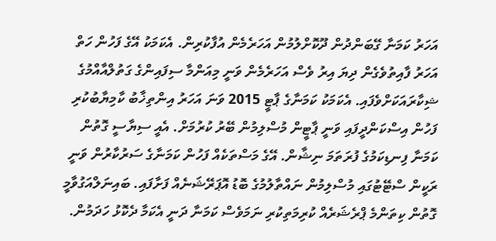އަހަރު ކަމަނާ ގޭބަންދުން ދޫކޮށްލުމުން އަހަރެމެން އުފާކުރިން. އެކަމަކު އޭގެ ފަހުން ހަތް އަހަރު ފާއިތުވެގެން ދިޔަ އިރު ވެސް އަހަރެމެން ވަނީ މިއަންމާ ސިފައިންގެ ގަތުލްއާއްމުގެ ޝިކާރައަކަށްވެފައި. އެކަމަކު ކަމަނާގެ ޕާޓީ 2015 ވަނަ އަހަރު އިންތިޚާބު ކާމިޔާބުކުރި ފަހުން އިސްކަންދީފައި ވަނީ ޕާޓީން މުސްލިމުން ބޭރު ކުރުމަށް. އެއީ ސިޔާސީ ގޮތުން ކަމަނާ ފިނޑިކަމުގެ ފުރަތަމަ ނިޝާން. އޭގެ މަސްތަކެއް ފަހުން ކަމަނާގެ ސަރުކާރުން ވަނީ ރަކީން ސްޓޭޓުގައި މުސްލިމުން ނައްތާލުމުގެ ބޮޑު އޮޕަރޭޝަނެއް ފަށާފައި. ބައިނަލްއަގުވާމީ ގޮތުން ކިތަންމެ ޕްރެޝަރެއް ކުރިމަތިކުރި ނަމަވެސް ކަމަނާ ދަނީ އެކަމާ ދެކޮޅު ހަދަމުން.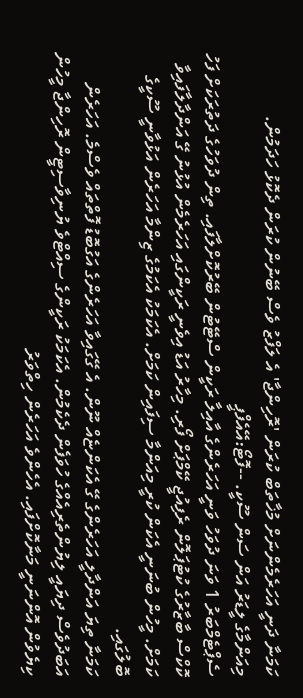ކަމަނާ ދަނީ އަހަރެމެންނަށް މުޚާތަބް ކުރަން 'ރޮހިންޖާ' އެ ލަފްޒު ވެސް ބޭނުން ކުރަން ދެކޮޅު ހަދަމުން.
މިއަންމާގެ ލީޑަރު އަން ސަން ސޫކީ. --ފޮޓޯ:އޭއެފްޕީ
ސެޕްޓެމްބަރު 1 ވަނަ ދުވަހު ވަނީ އަހަރެންގެ އާއިލާ ރަކީން ސްޓޭޓުން ބޭރުކޮށްލާފައި. ތިން ދުވަހުގެ ދަތުރަކަށް ފަހު ކޮކްސް ބާޒާރުގެ ކުޓުޕަލޮން ރެފިއުޖީ ކޭމްޕަށް ފޯރި. މިހާރު އަޑު އިވެނީ ރަކީންގައި އަހަރެމެން އުޅުނު ގޭ އަންދާލާފައިވާ ކަމަށް. މީހުން ބުނަނީ އެކަން ކުރީ މިއަންމާ ސިފައިން ކަމަށް. އެކަމަކު އެކަމުގެ ޒިންމާ އަހަރެން އަޅުވާނީ ސޫކީގެ ބޮލުގައި.
ކަމަނާ ތިޔަ އަންދާލީ އަހަރެންގެ ގޭ އެކަންޏެއް ނޫން. އެ ގޭގައިވާ އަހަރެންގެ އަގުބޮޑު ފޮތްތައް ވެސްމެ. އަހަރެން އަބަދުވެސް ދިޔައީ ލިޔުންތެރިއެއްގެ ހުވަފެން ދެކެމުން. އެކަމަކު ރަކީންގެ ސިއްޓްވެ ޔުނިވާސިޓީން ރޮހިންޖާ މީހުން ކިޔެވުން އޮންނަނީ މަނާކޮށްފައި. އެހެންވެ އަހަރެން ހިތްވަރު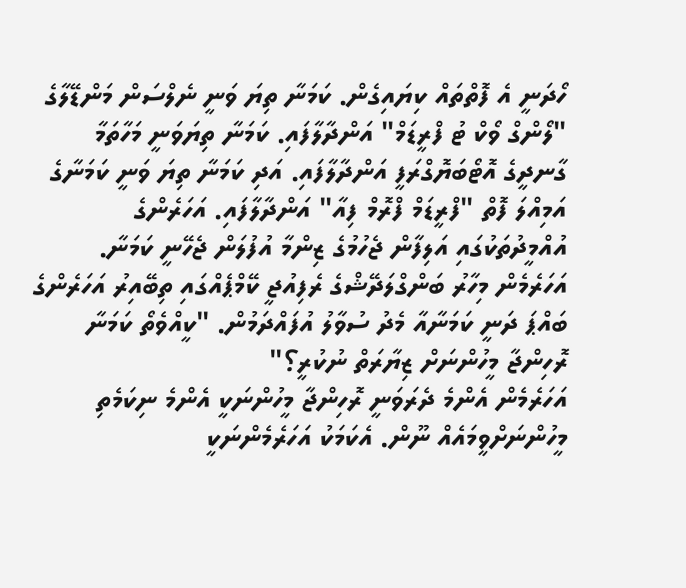ހޯދަނީ އެ ފޮތްތައް ކިޔައިގެން. ކަމަނާ ތިޔަ ވަނީ ނެލްސަން މަންޑޭލާގެ "ލޯންގް ވޯކް ޓު ފްރީޑަމް" އަންދާލާފައި. ކަމަނާ ތިޔަވަނީ މަހާތަމާ ގާނދީގެ އޮޓޯބަޔޮގްރަފީ އަންދާލާފައި. އަދި ކަމަނާ ތިޔަ ވަނީ ކަމަނާގެ އަމިއްލަ ފޮތް "ފްރީޑަމް ފްރޮމް ފިއާ" އަންދާލާފައި. އަހަރެންގެ އުއްމީދުތަކުގައި އަލިފާން ޖެހުމުގެ ޒިންމާ އުފުލަން ޖެހޭނީ ކަމަނާ.
އަހަރެމެން މިހާރު ބަންގްލަދޭޝްގެ ރެފިއުޖީ ކޭމްޕެއްގައި ތިބޭއިރު އަހަރެންގެ ބައްޕަ ދަނީ ކަމަނާއާ މެދު ސުވާލު އުފައްދަމުން. "ކީއްވެތޯ ކަމަނާ ރޮހިންޖާ މީހުންނަށް ޒިޔާރަތް ނުކުރީ؟"
އަހަރެމެން އެންމެ ދެރަވަނީ ރޮހިންޖާ މީހުންނަކީ އެންމެ ނިކަމެތި މީހުންނަށްވީމައެއް ނޫން. އެކަމަކު އަހަރެމެންނަކީ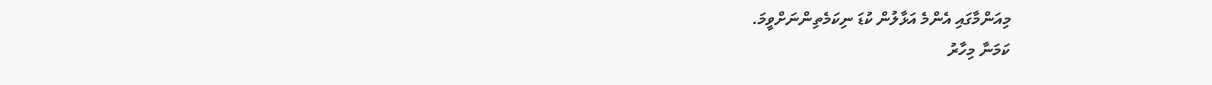މިއަންމާގައި އެންމެ އަޅާލުން ކުޑަ ނިކަމެތިންނަށްވީމަ.
ކަމަނާ މިހާރު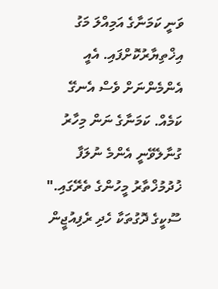ވަނީ ކަމަނާގެ އަމިއްލަ މަގު އިޚްތިޔާރުކޮށްފައި. އެއީ އެންމެންނަށް ވެސް އެނގޭ ކަމެއް. ކަމަނާގެ ނަން މިހާރު ގުނާލެވޭނީ އެންމެ ނުލަފާ ޚުދުމުޚްތާރު މީހުންގެ ތެރޭގައި."
ސޫކީގެ ދޮގުތަކާ ހެދި ރެފިއުޖީން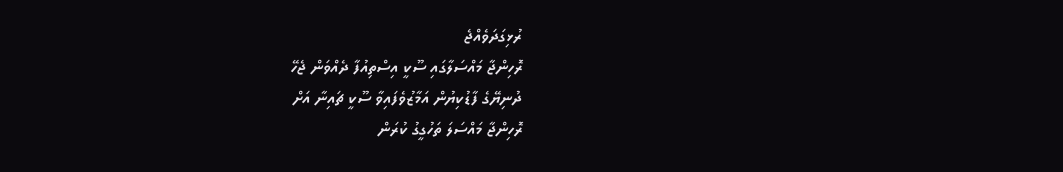ރުޅިގަދަވެއްޖެ
ރޮހިންޖާ މައްސަލާގައި ސޫކީ އިސްތިއުފާ ދެއްވަން ޖެހޭ
ދުނިޔޭގެ ފާޑުކިޔުން އަމާޒުވެފައިވާ ސޫކީ ޗައިނާ އަށް
ރޮހިންޖާ މައްސަލަ ތަހުގީގު ކުރަން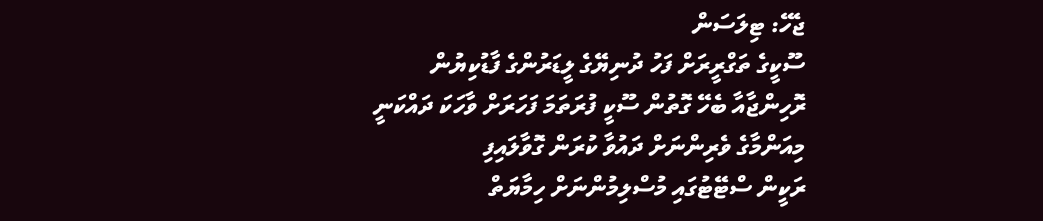ޖެހޭ: ޓިލަސަން
ސޫކީގެ ތަގްރީރަށް ފަހު ދުނިޔޭގެ ލީޑަރުންގެ ފާޑުކިޔުން
ރޮހިންޖާއާ ބެހޭ ގޮތުން ސޫކީ ފުރަތަމަ ފަހަރަށް ވާހަކަ ދައްކަނީ
މިއަންމާގެ ވެރިންނަށް ދައުވާ ކުރަން ގޮވާލައިފި
ރަކީން ސްޓޭޓުގައި މުސްލިމުންނަށް ހިމާޔަތް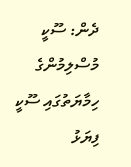ދެން: ސޫކީ
މުސްލިމުންގެ ހިމާޔަތުގައި ސޫކީ ފިޔަޅު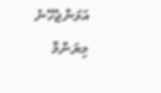އަޅަންޖެހޭނެ
މިޔަންމާ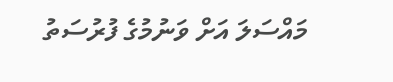މައްސަލަ އަށް ވަނުމުގެ ފުރުސަތު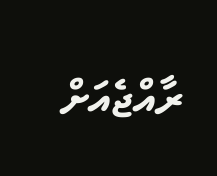ރާއްޖެއަށް